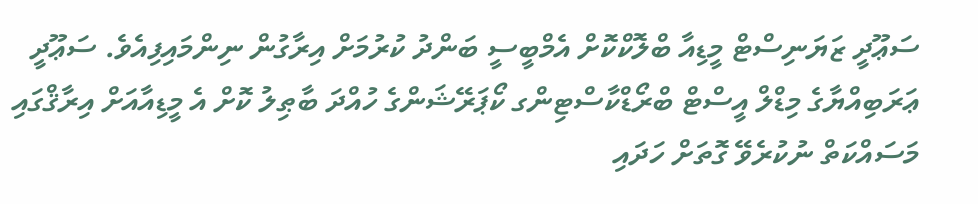ސަޢޫދީ ޒަޔަނިސްޓް މީޑިއާ ބްލޮކްކޮށް އެމްބީސީ ބަންދު ކުރުމަށް އިރާގުން ނިންމައިފިއެވެ. ސަޢޫދީ ޢަރަބިއްޔާގެ މިޑްލް އީސްޓް ބްރޯޑްކާސްޓިންގ ކޯޕަރޭޝަންގެ ހުއްދަ ބާޠިލު ކޮށް އެ މީޑިއާއަށް އިރާޤްގައި މަސައްކަތް ނުކުރެވޭ ގޮތަށް ހަދައި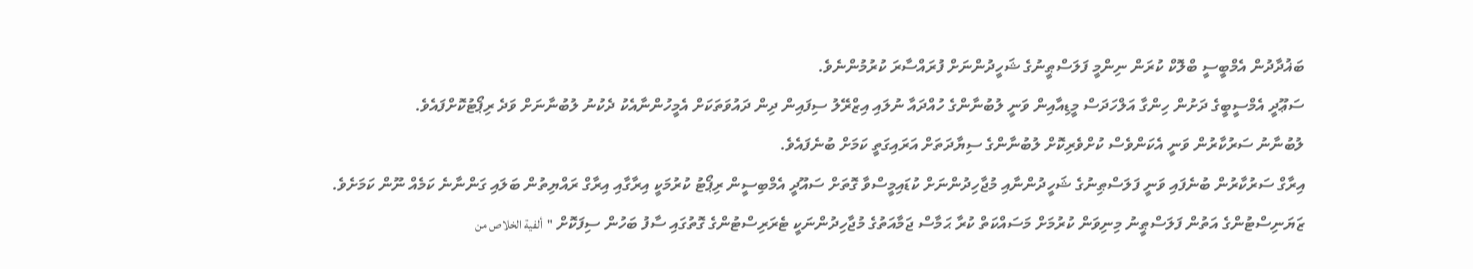ބަޣުދާދުން އެމްބީސީ ބްލޮކް ކުރަން ނިންމީ ފަލަސްޠީނުގެ ޝަހީދުންނަށް ފުރައްސާރަ ކުރުމުންނެވެ.
ސަޢޫދީ އެމްސީބީގެ ދަށުން ހިންގާ އަލްހަދަސް މީޑިއާއިން ވަނީ ލުބުނާންގެ ހުއްދައާ ނުލައި އިޒްރޭލު ސިފައިން ދިން ދައުވަތަކަށް އެމީހުންނާއެކު ދެކުނު ލުބުނާނަށް ވަދެ ރިޕޯޓުކޮށްފައެވެ.
ލުބުނާނު ސަރުކާރުން ވަނީ އެކަންވެސް ކުށްވެރިކޮށް ލުބުނާންގެ ސިޔާދަތަށް އަރައިގަތީ ކަމަށް ބުނެފައެވެ.
އިރާގް ސަރުކާރުން ބުނެފައި ވަނީ ފަލަސްޠިނުގެ ޝަހީދުންނާއި މުޖާހިދުންނަށް ކުޑައިމީސްވާ ގޮތަށް ސައޫދީ އެމްބިސީން ރިޕޯޓު ކުރުމަކީ އިރާގާއި އިރާގް ރައްޔިތުން ބަލައި ގަންނާނެ ކަމެއް ނޫން ކަމަށެވެ.
ޒަޔަނިސްޓުންގެ އަތުން ފަލަސްޠީނު މިނިވަން ކުރުމަށް މަސައްކަތް ކުރާ ޙަމާސް ޖަމާއަތުގެ މުޖާހިދުންނަކީ ޓެރަރިސްޓުންގެ ގޮތުގައި ސާފު ބަހުން ސިފަކޮށް "ألفية الخلاص من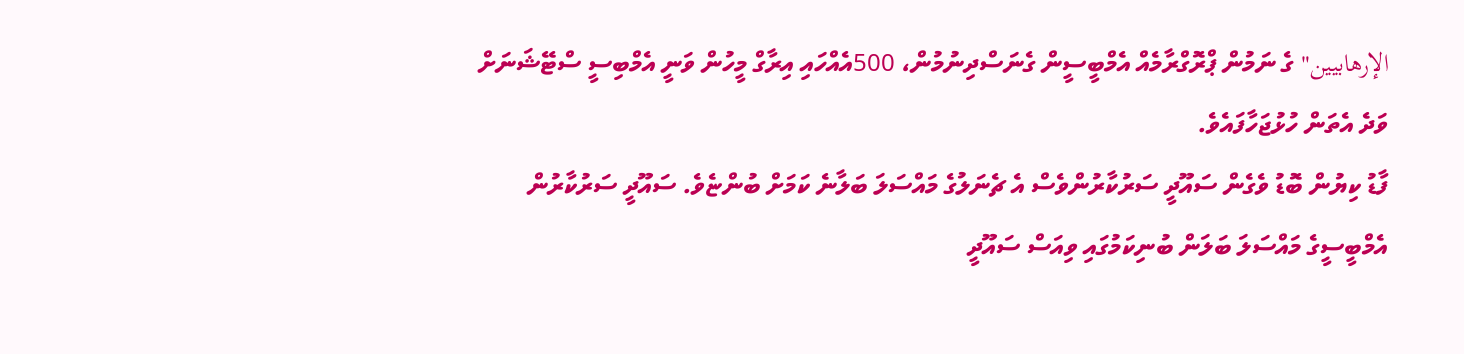الإرهابيين" ގެ ނަމުން ޕްރޮގްރާމެއް އެމްބީސީން ގެނަސްދިނުމުން، 500އެއްހައި އިރާގް މީހުން ވަނީ އެމްބިސީ ސްޓޭޝަނަށް ވަދެ އެތަން ހުޅުޖަހާފައެވެ.
ފާޑު ކިޔުން ބޮޑު ވެގެން ސައޫދީ ސަރުކާރުންވެސް އެ ޗެނަލުގެ މައްސަލަ ބަލާނެ ކަމަށް ބުންޏެވެ. ސައޫދީ ސަރުކާރުން އެމްބީސީގެ މައްސަލަ ބަލަން ބުނިކަމުގައި ވިއަސް ސައޫދީ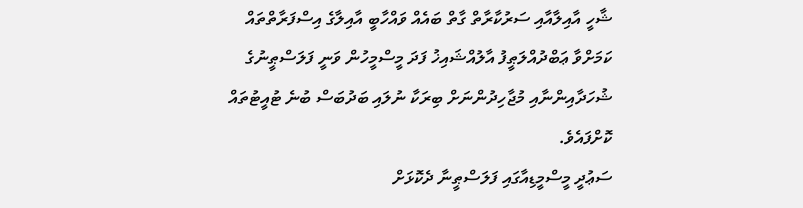ޝާހީ އާއިލާއާއި ސަރުކާރާތް ގާތް ބައެއް ވައްހާބީ އާއިލާގެ އިސްފަރާތްތައް ކަމަށްވާ ޢަބްދުއްލަޠީފު އާލުއްޝައިޚު ފަދަ މީސްމީހުން ވަނީ ފަލަސްޠީނުގެ ޝުހަދާއިންނާއި މުޖާހިދުންނަށް ބިރަކާ ނުލައި ބަދުބަސް ބުނެ ޓުއީޓުތައް ކޮށްފައެވެ.
ސަޢުދީ މީސްމީޑިއާގައި ފަލަސްޠީނާ ދެކޮޅަށް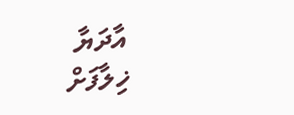އާދަޔާ ޚިލާފަށް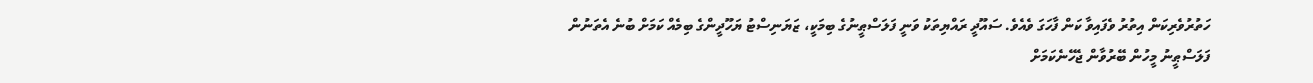ހަތުރުވެރިކަން އިތުރު ވެފައިވާ ކަން ފާހަގަ ވެއެވެ. ސައޫދީ ރައްޔިތަކު ވަނީ ފަލަސްޠީނުގެ ބިމަކީ، ޒަޔަނިސްޓު ޔަހޫދީންގެ ބިމެއް ކަމަށް ބުނެ އެތަނުން ފަލަސްޠީނު މީހުން ބޭރުވާން ޖެހޭނެކަމަށް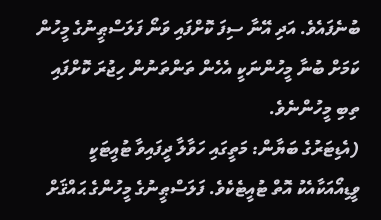ބުނެފައެވެ. އަދި އޭނާ ސިފަ ކޮށްފައި ވަނޯ ފަލަސްޠީނުގެ މީހުން ކަމަށް ބުނާ މީހުންނަކީ އެހެން ތަންތަނުން ހިޖުރަ ކޮށްފައި ތިބި މީހުންނެވެ.
(އެޑިޓަރުގެ ބަޔާން: މަތީގައި ހަވާލާ ދީފައިވާ ޓުއީޓަކީ ވީޑިއޯއަކާއެކު އޮތް ޓުއީޓެކެވެ. ފަލަސްޠީނުގެ މީހުންގެ ޙައްޤަށް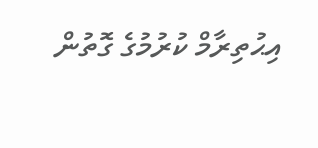އިޙުތިރާމް ކުރުމުގެ ގޮތުން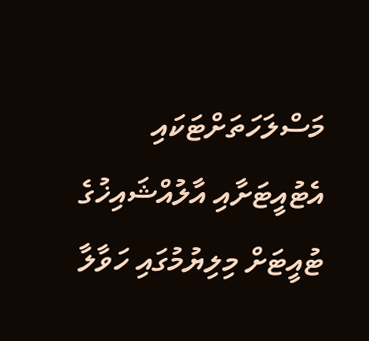މަސްލަހަތަށްޓަކައި އެޓުއީޓަށާއި އާލުއްޝައިޚުގެ ޓުއީޓަށް މިލިޔުމުގައި ހަވާލާ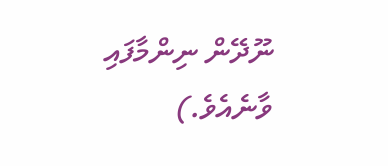ނޫދޭން ނިންމާފައި ވާނެއެވެ.)